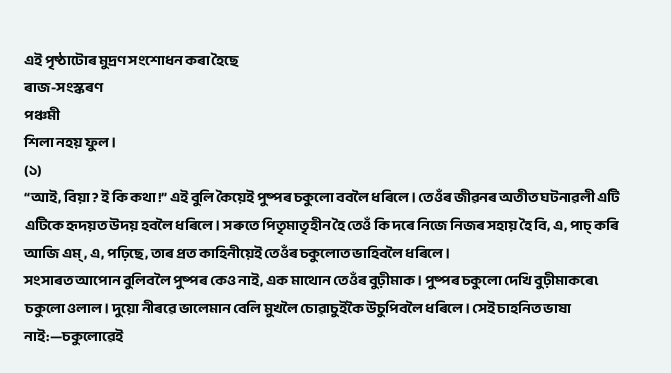এই পৃষ্ঠাটোৰ মুদ্ৰণ সংশোধন কৰা হৈছে
ৰাজ-সংস্কৰণ
পঞ্চমী
শিলা নহয় ফুল।
(১)
“আই, বিয়া? ই কি কথা!” এই বুলি কৈয়েই পুষ্পৰ চকুলো ববলৈ ধৰিলে। তেওঁৰ জীৱনৰ অতীত ঘটনাৱলী এটি এটিকে হৃদয়ত উদয় হবলৈ ধৰিলে। সৰুতে পিতৃমাতৃহীন হৈ তেওঁ কি দৰে নিজে নিজৰ সহায় হৈ বি, এ, পাচ্ কৰি আজি এম্, এ, পঢ়িছে, তাৰ প্ৰত কাহিনীয়েই তেওঁৰ চকুলোত ভাহিবলৈ ধৰিলে।
সংসাৰত আপোন বুলিবলৈ পুষ্পৰ কেও নাই, এক মাথোন তেওঁৰ বুঢ়ীমাক। পুষ্পৰ চকুলো দেখি বুঢ়ীমাকৰে৷ চকুলো ওলাল। দুয়ো নীৰৱে ভালেমান বেলি মুখলৈ চোৱাচুইকৈ উচুপিবলৈ ধৰিলে। সেই চাহনিত ভাষা নাই:—চকুলোৱেই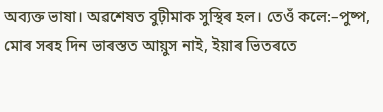অব্যক্ত ভাষা। অৱশেষত বুঢ়ীমাক সুস্থিৰ হল। তেওঁ কলে:–পুষ্প, মোৰ সৰহ দিন ভাৰস্তত আয়ুস নাই, ইয়াৰ ভিতৰতে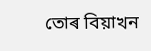তোৰ বিয়াখন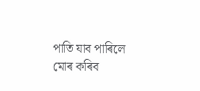পাতি যাব পাৰিলে মোৰ কৰিব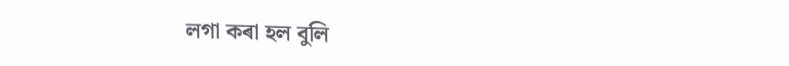লগা কৰা হল বুলি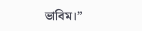ভাবিম।”